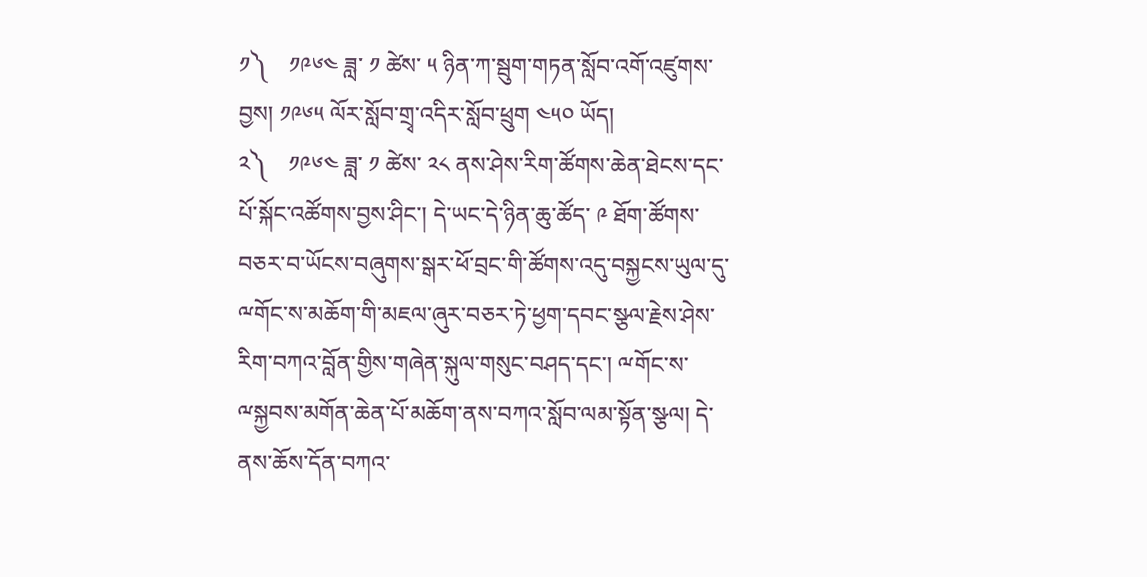༡༽    ༡༩༦༤ ཟླ་ ༡ ཚེས་ ༥ ཉིན་ཀ་སྦུག་གཏན་སློབ་འགོ་འཛུགས་བྱས། ༡༩༦༥ ལོར་སློབ་གྲྭ་འདིར་སློབ་ཕྲུག ༤༥༠ ཡོད།
༢༽    ༡༩༦༤ ཟླ་ ༡ ཚེས་ ༢༨ ནས་ཤེས་རིག་ཚོགས་ཆེན་ཐེངས་དང་པོ་སྐོང་འཚོགས་བྱས་ཤིང་། དེ་ཡང་དེ་ཉིན་ཆུ་ཚོད་ ༩ ཐོག་ཚོགས་བཅར་བ་ཡོངས་བཞུགས་སྒར་ཕོ་བྲང་གི་ཚོགས་འདུ་བསྐྱངས་ཡུལ་དུ་ྋགོང་ས་མཆོག་གི་མཇལ་ཞུར་བཅར་ཏེ་ཕྱག་དབང་སྩལ་རྗེས་ཤེས་རིག་བཀའ་བློན་གྱིས་གཞེན་སྐུལ་གསུང་བཤད་དང་། ྋགོང་ས་ྋསྐྱབས་མགོན་ཆེན་པོ་མཆོག་ནས་བཀའ་སློབ་ལམ་སྟོན་སྩལ། དེ་ནས་ཆོས་དོན་བཀའ་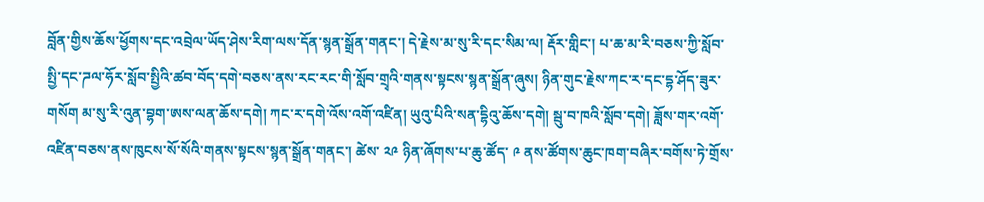བློན་གྱིས་ཆོས་ཕྱོགས་དང་འབྲེལ་ཡོད་ཤེས་རིག་ལས་དོན་སྙན་སྒྲོན་གནང་། དེ་རྗེས་མ་སུ་རི་དང་སིམ་ལ། རྡོར་གླིང་། པ་ཆ་མ་རི་བཅས་ཀྱི་སློབ་སྤྱི་དང་ཌལ་ཧོར་སློབ་སྤྱིའི་ཚབ་བོད་དགེ་བཅས་ནས་རང་རང་གི་སློབ་གྲྭའི་གནས་སྟངས་སྙན་སྒྲོན་ཞུས། ཉིན་གུང་རྗེས་ཀང་ར་དང་དྷ་ཤོད་ཟུར་གསོག མ་སུ་རི་འུན་བྷག་ཨས་ལན་ཆོས་དགེ། ཀང་ར་དགེ་འོས་འགོ་འཛིན། ཡུའུ་པིའི་སན་དྷིའུ་ཆོས་དགེ། སྦུ་བ་ཁའི་སློབ་དགེ། ཟློས་གར་འགོ་འཛིན་བཅས་ནས་ཁུངས་སོ་སོའི་གནས་སྟངས་སྙན་སྒྲོན་གནང་། ཚེས་ ༢༩ ཉིན་ཞོགས་པ་ཆུ་ཚོད་ ༩ ནས་ཚོགས་ཆུང་ཁག་བཞིར་བགོས་ཏེ་གྲོས་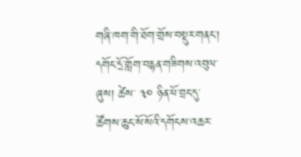གཞི་ཁག་གི་ཐོག་གྲོས་བསྡུར་གནང་། དགོང་དྲོ་གློག་བརྙན་གཟིགས་འབུལ་ཞུས། ཚེས་ ༣༠ ཉིན་ཕོ་བྲང་དུ་ཚོགས་ཆུང་སོ་སོའི་དགོངས་འཆར་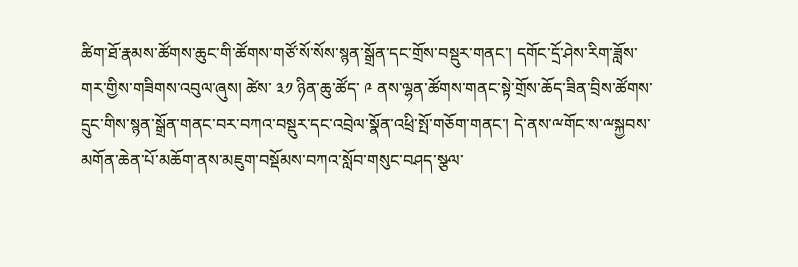ཚིག་ཐོ་རྣམས་ཚོགས་ཆུང་གི་ཚོགས་གཙོ་སོ་སོས་སྙན་སྒྲོན་དང་གྲོས་བསྡུར་གནང་། དགོང་དྲོ་ཤེས་རིག་ཟློས་གར་གྱིས་གཟིགས་འབུལ་ཞུས། ཚེས་ ༣༡ ཉིན་ཆུ་ཚོད་ ༩ ནས་ལྷན་ཚོགས་གནང་སྟེ་གྲོས་ཆོད་ཟིན་བྲིས་ཚོགས་དྲུང་གིས་སྙན་སྒྲོན་གནང་བར་བཀའ་བསྡུར་དང་འབྲེལ་སྣོན་འཕྲི་སྤོ་གཅོག་གནང་། དེ་ནས་ྋགོང་ས་ྋསྐྱབས་མགོན་ཆེན་པོ་མཆོག་ནས་མཇུག་བསྡོམས་བཀའ་སློབ་གསུང་བཤད་སྩལ་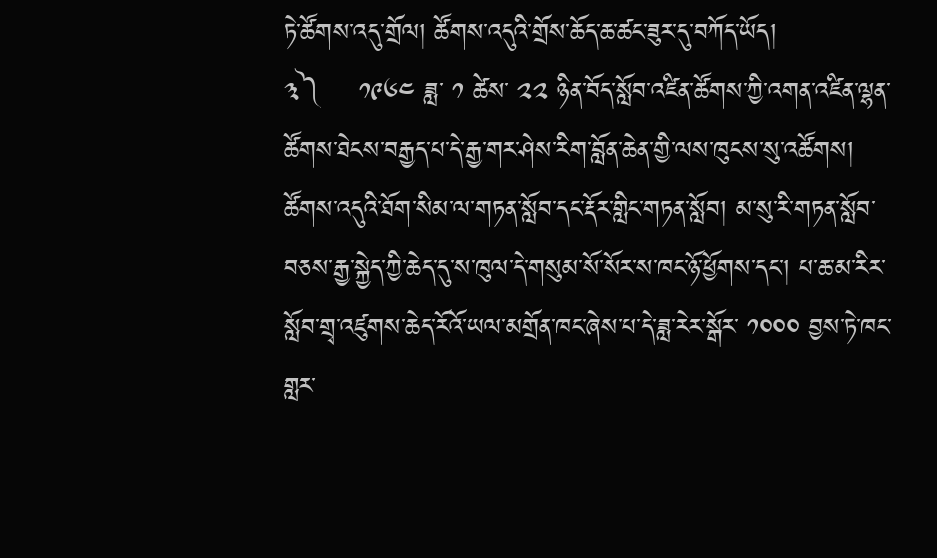ཏེ་ཚོགས་འདུ་གྲོལ། ཚོགས་འདུའི་གྲོས་ཆོད་ཆ་ཚང་ཟུར་དུ་བཀོད་ཡོད།
༣༽    ༡༩༦༤ ཟླ་ ༡ ཚེས་ ༢༢ ཉིན་བོད་སློབ་འཛིན་ཚོགས་ཀྱི་འགན་འཛིན་ལྷན་ཚོགས་ཐེངས་བརྒྱད་པ་དེ་རྒྱ་གར་ཤེས་རིག་བློན་ཆེན་གྱི་ལས་ཁུངས་སུ་འཚོགས། ཚོགས་འདུའི་ཐོག་སིམ་ལ་གཏན་སློབ་དང་རྡོར་གླིང་གཏན་སློབ། མ་སུ་རི་གཏན་སློབ་བཅས་རྒྱ་སྐྱེད་ཀྱི་ཆེད་དུ་ས་ཁུལ་དེ་གསུམ་སོ་སོར་ས་ཁང་ཉོ་ཕྱོགས་དང་། པ་ཆ་མ་རིར་སློབ་གྲྭ་འཛུགས་ཆེད་རོའོ་ཡལ་མགྲོན་ཁང་ཞེས་པ་དེ་ཟླ་རེར་སྒོར་ ༡༠༠༠ བྱས་ཏེ་ཁང་གླར་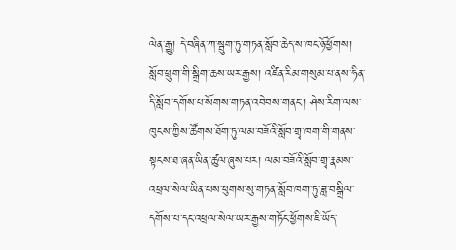ལེན་རྒྱུ། དེ་བཞིན་ཀ་སྦུག་ཏུ་གཏན་སློབ་ཆེད་ས་ཁང་ཉོ་ཕྱོགས། སློབ་ཕྲུག་གི་སྒྲིག་ཆས་ཡར་རྒྱས། འཛིན་རིམ་གསུམ་པ་ནས་ཧིན་དི་སློབ་དགོས་པ་སོགས་གཏན་འབེབས་གནང་། ཤེས་རིག་ལས་ཁུངས་ཀྱིས་ཚོགས་ཐོག་ཏུ་ལམ་བཟོའི་སློབ་གྲྭ་ཁག་གི་གནས་སྟངས་ཐ་ཞན་ཡིན་ཚུལ་ཞུས་པར། ལམ་བཟོའི་སློབ་གྲྭ་རྣམས་འཕྲལ་སེལ་ཡིན་པས་ཕུགས་སུ་གཏན་སློབ་ཁག་ཏུ་ཟླ་བསྒྲིལ་དགོས་པ་དང་འཕྲལ་སེལ་ཡར་རྒྱས་གཏོང་ཕྱོགས་ཇི་ཡོད་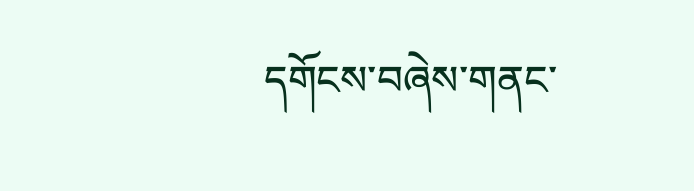དགོངས་བཞེས་གནང་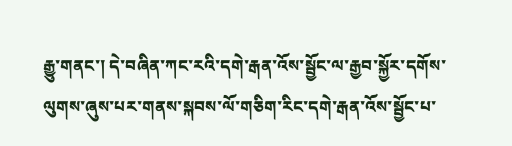རྒྱུ་གནང་། དེ་བཞིན་ཀང་རའི་དགེ་རྒན་འོས་སྦྱོང་ལ་རྒྱབ་སྐྱོར་དགོས་ལུགས་ཞུས་པར་གནས་སྐབས་ལོ་གཅིག་རིང་དགེ་རྒན་འོས་སྦྱོང་པ་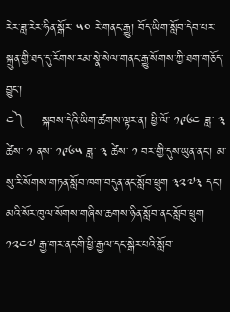རེར་ཟླ་རེར་ཧིན་སྒོར་ ༥༠ རེ་གནང་རྒྱུ། བོད་ཡིག་སློབ་དེབ་པར་སྐྲུན་གྱི་ཐད་དུ་རོགས་རམ་སྣེ་སེལ་གནང་རྒྱུ་སོགས་ཀྱི་ཐག་གཅོད་བྱུང་།
༤༽    སྐབས་དེའི་ཡིག་ཚགས་ལྟར་ན། ཕྱི་ལོ་ ༡༩༦༤ ཟླ་ ༣ ཚེས་ ༡ ནས་ ༡༩༦༥ ཟླ་ ༣ ཚེས་ ༡ བར་གྱི་དུས་ཡུན་ནང་། མ་སུ་རི་སོགས་གཏན་སློབ་ཁག་བདུན་ནང་སློབ་ཕྲུག ༣༢༧༣ དང་། མའི་སོར་ཁུལ་སོགས་གཞིས་ཆགས་ཉིན་སློབ་ནང་སློབ་ཕྲུག ༡༢༤༧ རྒྱ་གར་ནང་གི་ཕྱི་རྒྱལ་དང་སྒེར་པའི་སློབ་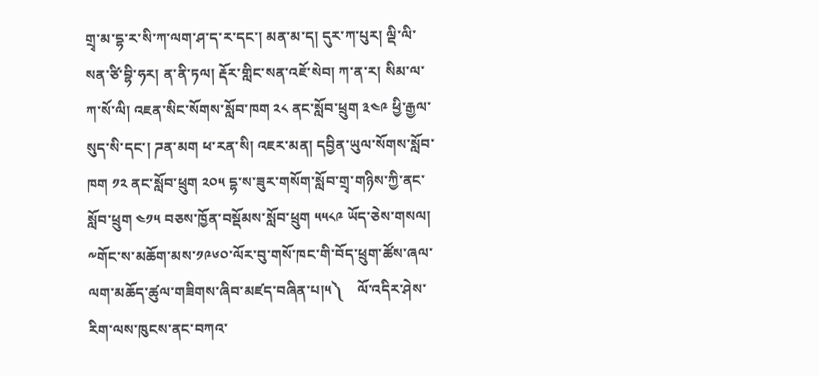གྲྭ་མ་དྷ་ར་སི་ཀ་ལག་ཤ་ད་ར་དང་། མན་མ་ད། དུར་ཀ་པུར། ལྡི་ལི་སན་ཙི་བྷི་ཧར། ན་ནི་ཏལ། རྡོར་གླིང་སན་འཇོ་སེབ། ཀ་ན་ར། སིམ་ལ་ཀ་སོ་ལི། འཇན་སིང་སོགས་སློབ་ཁག ༢༨ ནང་སློབ་ཕྲུག ༣༤༩ ཕྱི་རྒྱལ་སུད་སི་དང་། ཌན་མག ཕ་རན་སི། འཇར་མན། དབྱིན་ཡུལ་སོགས་སློབ་ཁག ༡༢ ནང་སློབ་ཕྲུག ༢༠༥ དྷ་ས་ཟུར་གསོག་སློབ་གྲྭ་གཉིས་ཀྱི་ནང་སློབ་ཕྲུག ༤༡༥ བཅས་ཁྱོན་བསྡོམས་སློབ་ཕྲུག ༥༥༨༩ ཡོད་ཅེས་གསལ།
༸གོང་ས་མཆོག་མས་༡༩༦༠་ལོར་བུ་གསོ་ཁང་གི་བོད་ཕྲུག་ཚོས་ཞལ་ལག་མཆོད་ཚུལ་གཟིགས་ཞིབ་མཛད་བཞིན་པ།༥༽    ལོ་འདིར་ཤེས་རིག་ལས་ཁུངས་ནང་བཀའ་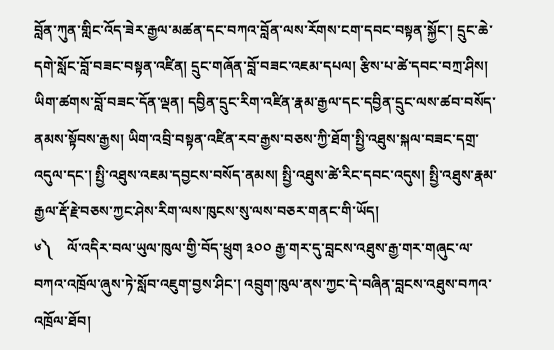བློན་ཀུན་གླིང་འོད་ཟེར་རྒྱལ་མཚན་དང་བཀའ་བློན་ལས་རོགས་ངག་དབང་བསྟན་སྐྱོང་། དྲུང་ཆེ་དགེ་སློང་བློ་བཟང་བསྟན་འཛིན། དྲུང་གཞོན་བློ་བཟང་འཇམ་དཔལ། རྩིས་པ་ཚེ་དབང་བཀྲ་ཤིས། ཡིག་ཚགས་བློ་བཟང་དོན་ལྡན། དབྱིན་དྲུང་རིག་འཛིན་རྣམ་རྒྱལ་དང་དབྱིན་དྲུང་ལས་ཚབ་བསོད་ནམས་སྟོབས་རྒྱས། ཡིག་འབྲི་བསྟན་འཛིན་རབ་རྒྱས་བཅས་ཀྱི་ཐོག་སྤྱི་འཐུས་སྐལ་བཟང་དགྲ་འདུལ་དང་། སྤྱི་འཐུས་འཇམ་དབྱངས་བསོད་ནམས། སྤྱི་འཐུས་ཚེ་རིང་དབང་འདུས། སྤྱི་འཐུས་རྣམ་རྒྱལ་རྡོ་རྗེ་བཅས་ཀྱང་ཤེས་རིག་ལས་ཁུངས་སུ་ལས་བཅར་གནང་གི་ཡོད།
༦༽    ལོ་འདིར་བལ་ཡུལ་ཁུལ་གྱི་བོད་ཕྲུག ༣༠༠ རྒྱ་གར་དུ་བླངས་འཐུས་རྒྱ་གར་གཞུང་ལ་བཀའ་འཁྲོལ་ཞུས་ཏེ་སློབ་འཇུག་བྱས་ཤིང་། འབྲུག་ཁུལ་ནས་ཀྱང་དེ་བཞིན་བླངས་འཐུས་བཀའ་འཁྲོལ་ཐོབ།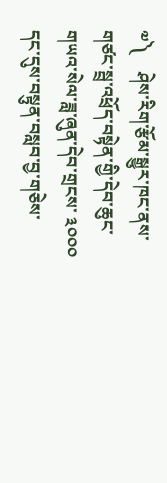༧༽    ཤེས་རིག་རྩོམ་སྒྱུར་ཁང་ནས་གཙང་སྦྲ་འཕྲོད་བསྟེན་གྱི་དེབ་ཆུང་གཡའ་སེལ་ཟླ་ཞུན་དེབ་གྲངས་ ༣༠༠༠ དང་དུས་བསྟུན་བསླབ་བྱ་གཅེས་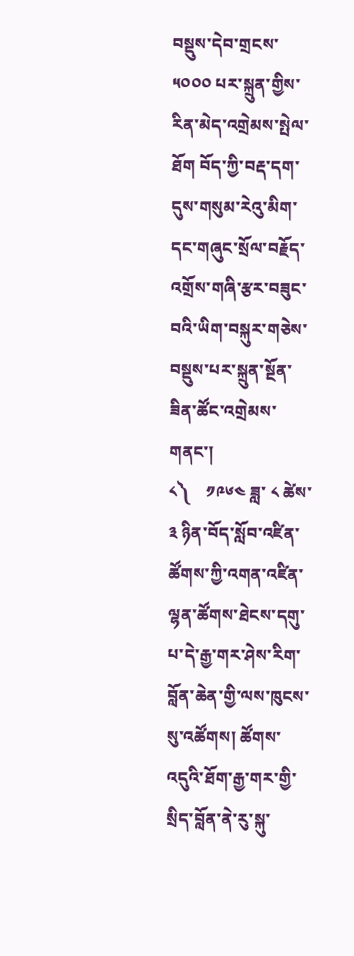བསྡུས་དེབ་གྲངས་ ༥༠༠༠ པར་སྐྲུན་གྱིས་རིན་མེད་འགྲེམས་སྤེལ་ཐོག བོད་ཀྱི་བརྡ་དག་དུས་གསུམ་རེའུ་མིག་དང་གཞུང་སྲོལ་བརྗོད་འགྲོས་གཞི་རྩར་བཟུང་བའི་ཡིག་བསྐུར་གཅེས་བསྡུས་པར་སྐྲུན་སྔོན་ཟིན་ཚོང་འགྲེམས་གནང་།
༨༽    ༡༩༦༤ ཟླ་ ༨ ཚེས་ ༣ ཉིན་བོད་སློབ་འཛིན་ཚོགས་ཀྱི་འགན་འཛིན་ལྷན་ཚོགས་ཐེངས་དགུ་པ་དེ་རྒྱ་གར་ཤེས་རིག་བློན་ཆེན་གྱི་ལས་ཁུངས་སུ་འཚོགས། ཚོགས་འདུའི་ཐོག་རྒྱ་གར་གྱི་སྲིད་བློན་ནེ་རུ་སྐུ་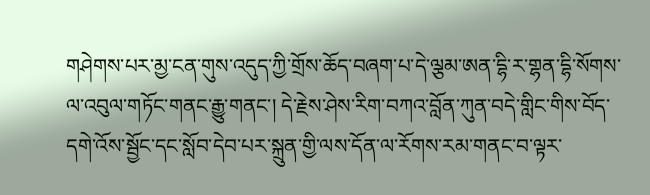གཤེགས་པར་མྱ་ངན་གུས་འདུད་ཀྱི་གྲོས་ཆོད་བཞག་པ་དེ་ལྕམ་ཨན་དྷི་ར་གྷན་དྷི་སོགས་ལ་འབུལ་གཏོང་གནང་རྒྱུ་གནང་། དེ་རྗེས་ཤེས་རིག་བཀའ་བློན་ཀུན་བདེ་གླིང་གིས་བོད་དགེ་འོས་སྦྱོང་དང་སློབ་དེབ་པར་སྐྲུན་གྱི་ལས་དོན་ལ་རོགས་རམ་གནང་བ་ལྟར་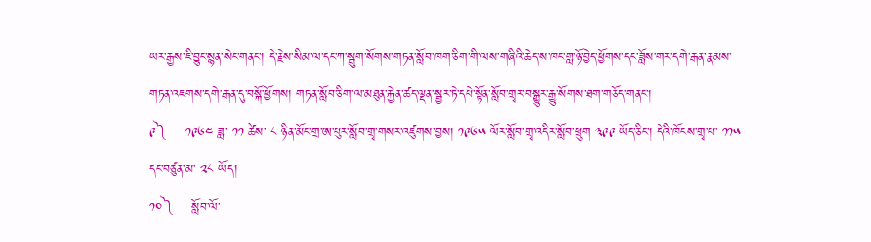ཡར་རྒྱས་ཇི་བྱུང་སྙན་སེང་གནང་། དེ་རྗེས་སིམ་ལ་དང་ཀ་སྦུག་སོགས་གཏན་སློབ་ཁག་ཅིག་གི་ལས་གཞིའི་ཆེད་ས་ཁང་གླ་ཉོ་བྱེད་ཕྱོགས་དང་ཟློས་གར་དགེ་རྒན་རྣམས་གཏན་འཇགས་དགེ་རྒན་དུ་བསྐོ་ཕྱོགས། གཏན་སློབ་ཅིག་ལ་མཐུན་རྐྱེན་ཚད་ལྡན་སྦྱར་ཏེ་དཔེ་སྟོན་སློབ་གྲྭར་བསྒྱུར་རྒྱུ་སོགས་ཐག་གཅོད་གནང་།
༩༽    ༡༩༦༤ ཟླ་ ༡༡ ཚེས་ ༨ ཉིན་མོང་གྲ་ཨ་པུར་སློབ་གྲྭ་གསར་འཛུགས་བྱས། ༡༩༦༥ ལོར་སློབ་གྲྭ་འདིར་སློབ་ཕྲུག ༣༩༩ ཡོད་ཅིང་། དེའི་ཁོངས་གྲྭ་པ་ ༡༡༥ དང་བཙུན་མ་ ༢༨ ཡོད།
༡༠༽    སློབ་ལོ་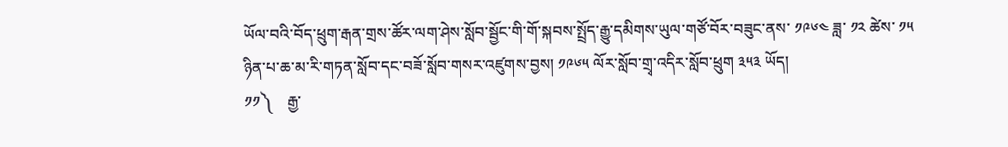ཡོལ་བའི་བོད་ཕྲུག་རྒན་གྲས་ཚོར་ལག་ཤེས་སློབ་སྦྱོང་གི་གོ་སྐབས་སྤྲོད་རྒྱུ་དམིགས་ཡུལ་གཙོ་བོར་བཟུང་ནས་ ༡༩༦༤ ཟླ་ ༡༢ ཚེས་ ༡༥ ཉིན་པ་ཆ་མ་རི་གཏན་སློབ་དང་བཟོ་སློབ་གསར་འཛུགས་བྱས། ༡༩༦༥ ལོར་སློབ་གྲྭ་འདིར་སློབ་ཕྲུག ༣༥༣ ཡོད།
༡༡༽    རྒྱ་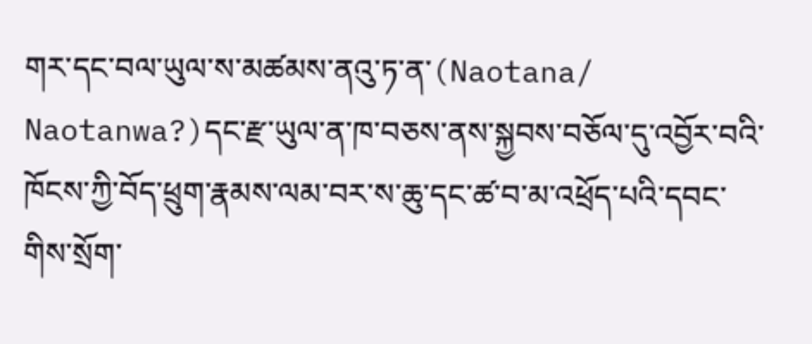གར་དང་བལ་ཡུལ་ས་མཚམས་ནའུ་ཏ་ན་(Naotana/ Naotanwa?)དང་རྫ་ཡུལ་ན་ཁ་བཅས་ནས་སྐྱབས་བཅོལ་དུ་འབྱོར་བའི་ཁོངས་ཀྱི་བོད་ཕྲུག་རྣམས་ལམ་བར་ས་ཆུ་དང་ཚ་བ་མ་འཕྲོད་པའི་དབང་གིས་སྲོག་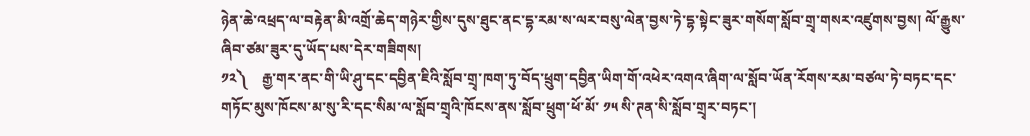ཉེན་ཆེ་འཕྲད་ལ་བརྟེན་མི་འགྲོ་ཆེད་གཉེར་གྱིས་དུས་ཐུང་ནང་དྷ་རམ་ས་ལར་བསུ་ལེན་བྱས་ཏེ་དྷ་སྟེང་ཟུར་གསོག་སློབ་གྲྭ་གསར་འཛུགས་བྱས། ལོ་རྒྱུས་ཞིབ་ཙམ་ཟུར་དུ་ཡོད་པས་དེར་གཟིགས།
༡༢༽    རྒྱ་གར་ནང་གི་ཡི་ཤུ་དང་དབྱིན་ཇིའི་སློབ་གྲྭ་ཁག་ཏུ་བོད་ཕྲུག་དབྱིན་ཡིག་གོ་འཕེར་འགའ་ཞིག་ལ་སློབ་ཡོན་རོགས་རམ་བཙལ་ཏེ་བཏང་དང་གཏོང་མུས་ཁོངས་མ་སུ་རི་དང་སིམ་ལ་སློབ་གྲྭའི་ཁོངས་ནས་སློབ་ཕྲུག་ཕོ་མོ་ ༡༥ སི་ཊན་སི་སློབ་གྲྭར་བཏང་།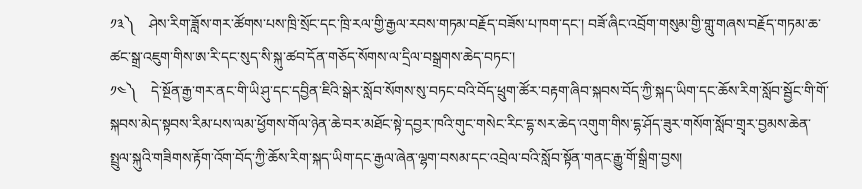༡༣༽    ཤེས་རིག་ཟློས་གར་ཚོགས་པས་ཁྲི་སྲོང་དང་ཁྲི་རལ་གྱི་རྒྱལ་རབས་གཏམ་བརྗོད་བཟོས་པ་ཁག་དང་། བཟོ་ཞིང་འབྲོག་གསུམ་གྱི་གླུ་གཞས་བརྗོད་གཏམ་ཆ་ཚང་སྒྲ་འཇུག་གིས་ཨ་རི་དང་སུད་སི་སྐུ་ཚབ་དོན་གཅོད་སོགས་ལ་དྲིལ་བསྒྲགས་ཆེད་བཏང་།
༡༤༽    དེ་སྔོན་རྒྱ་གར་ནང་གི་ཡི་ཤུ་དང་དབྱིན་ཇིའི་སྒེར་སློབ་སོགས་སུ་བཏང་བའི་བོད་ཕྲུག་ཚོར་བརྟག་ཞིབ་སྐབས་བོད་ཀྱི་སྐད་ཡིག་དང་ཆོས་རིག་སློབ་སྦྱོང་གི་གོ་སྐབས་མེད་སྟབས་རིམ་པས་ལམ་ཕྱོགས་གོལ་ཉེན་ཆེ་བར་མཐོང་སྟེ་དབྱར་ཁའི་གུང་གསེང་རིང་དྷ་སར་ཆེད་འགུག་གིས་དྷ་ཤོད་ཟུར་གསོག་སློབ་གྲྭར་བྱམས་ཆེན་སྤྲུལ་སྐུའི་གཟིགས་རྟོག་འོག་བོད་ཀྱི་ཆོས་རིག་སྐད་ཡིག་དང་རྒྱལ་ཞེན་ལྷག་བསམ་དང་འབྲེལ་བའི་སློབ་སྟོན་གནང་རྒྱུ་གོ་སྒྲིག་བྱས།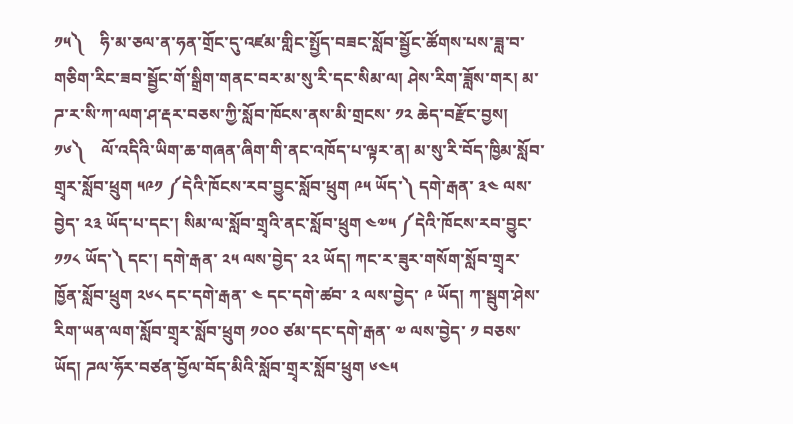༡༥༽    ཧི་མ་ཅལ་ན་ཧན་གྲོང་དུ་འཛམ་གླིང་སྤྱོད་བཟང་སློབ་སྦྱོང་ཚོགས་པས་ཟླ་བ་གཅིག་རིང་ཟབ་སྦྱོང་གོ་སྒྲིག་གནང་བར་མ་སུ་རི་དང་སིམ་ལ། ཤེས་རིག་ཟློས་གར། མ་ཌ་ར་སི་ཀ་ལག་ཤ་རྡར་བཅས་ཀྱི་སློབ་ཁོངས་ནས་མི་གྲངས་ ༡༢ ཆེད་བརྫོང་བྱས།
༡༦༽    ལོ་འདིའི་ཡིག་ཆ་གཞན་ཞིག་གི་ནང་འཁོད་པ་ལྟར་ན། མ་སུ་རི་བོད་ཁྱིམ་སློབ་གྲྭར་སློབ་ཕྲུག ༥༩༡ ༼དེའི་ཁོངས་རབ་བྱུང་སློབ་ཕྲུག ༩༥ ཡོད་༽ དགེ་རྒན་ ༣༤ ལས་བྱེད་ ༢༣ ཡོད་པ་དང་། སིམ་ལ་སློབ་གྲྭའི་ནང་སློབ་ཕྲུག ༤༧༥ ༼དེའི་ཁོངས་རབ་བྱུང་ ༡༡༨ ཡོད་༽ དང་། དགེ་རྒན་ ༢༥ ལས་བྱེད་ ༢༢ ཡོད། ཀང་ར་ཟུར་གསོག་སློབ་གྲྭར་ཁྱོན་སློབ་ཕྲུག ༢༦༨ དང་དགེ་རྒན་ ༤ དང་དགེ་ཚབ་ ༢ ལས་བྱེད་ ༩ ཡོད། ཀ་སྦུག་ཤེས་རིག་ཡན་ལག་སློབ་གྲྭར་སློབ་ཕྲུག ༡༠༠ ཙམ་དང་དགེ་རྒན་ ༧ ལས་བྱེད་ ༡ བཅས་ཡོད། ཌལ་ཧོར་བཙན་བྱོལ་བོད་མིའི་སློབ་གྲྭར་སློབ་ཕྲུག ༦༤༥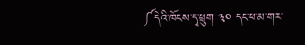༼དེའི་ཁོངས་དྭ་ཕྲུག ༣༠ དང་ཕ་མ་གར་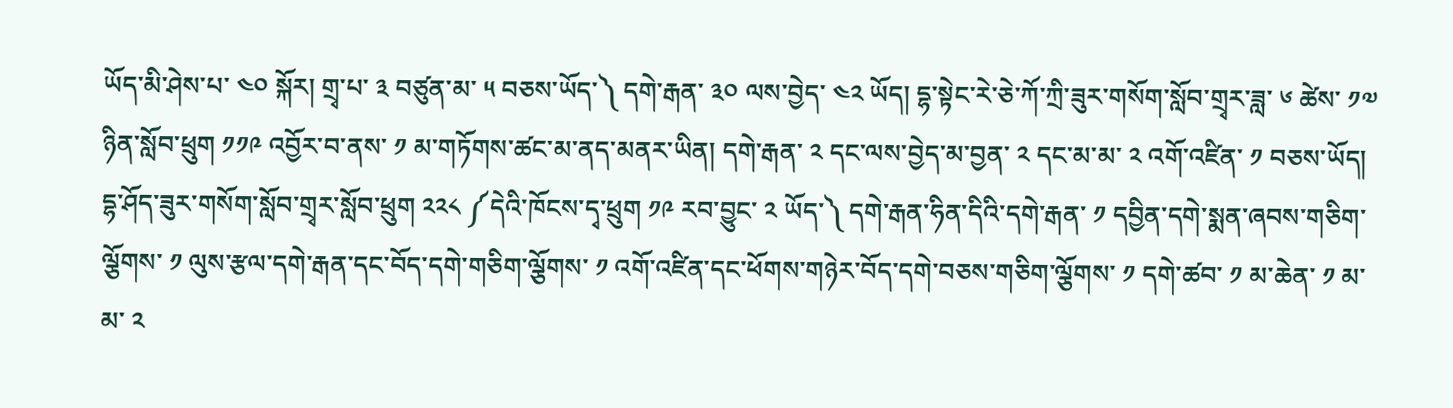ཡོད་མི་ཤེས་པ་ ༤༠ སྐོར། གྲྭ་པ་ ༣ བཙུན་མ་ ༥ བཅས་ཡོད་༽ དགེ་རྒན་ ༣༠ ལས་བྱེད་ ༤༢ ཡོད། དྷ་སྟེང་རེ་ཅེ་ཀོ་ཀྲི་ཟུར་གསོག་སློབ་གྲྭར་ཟླ་ ༦ ཚེས་ ༡༧ ཉིན་སློབ་ཕྲུག ༡༡༩ འབྱོར་བ་ནས་ ༡ མ་གཏོགས་ཚང་མ་ནད་མནར་ཡིན། དགེ་རྒན་ ༢ དང་ལས་བྱེད་མ་བྱན་ ༢ དང་མ་མ་ ༢ འགོ་འཛིན་ ༡ བཅས་ཡོད། དྷ་ཤོད་ཟུར་གསོག་སློབ་གྲྭར་སློབ་ཕྲུག ༢༢༨ ༼དེའི་ཁོངས་དྭ་ཕྲུག ༡༩ རབ་བྱུང་ ༢ ཡོད་༽ དགེ་རྒན་ཧིན་དིའི་དགེ་རྒན་ ༡ དབྱིན་དགེ་སྨན་ཞབས་གཅིག་ལྕོགས་ ༡ ལུས་རྩལ་དགེ་རྒན་དང་བོད་དགེ་གཅིག་ལྕོགས་ ༡ འགོ་འཛིན་དང་ཕོགས་གཉེར་བོད་དགེ་བཅས་གཅིག་ལྕོགས་ ༡ དགེ་ཚབ་ ༡ མ་ཆེན་ ༡ མ་མ་ ༢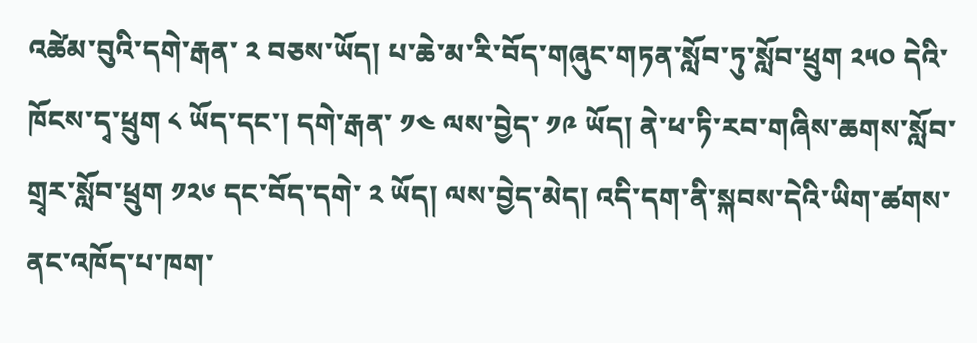འཚེམ་བུའི་དགེ་རྒན་ ༢ བཅས་ཡོད། པ་ཆེ་མ་རི་བོད་གཞུང་གཏན་སློབ་ཏུ་སློབ་ཕྲུག ༢༥༠ དེའི་ཁོངས་དྭ་ཕྲུག ༨ ཡོད་དང་། དགེ་རྒན་ ༡༤ ལས་བྱེད་ ༡༩ ཡོད། ནེ་ཕ་ཏི་རབ་གཞིས་ཆགས་སློབ་གྲྭར་སློབ་ཕྲུག ༡༢༦ དང་བོད་དགེ་ ༢ ཡོད། ལས་བྱེད་མེད། འདི་དག་ནི་སྐབས་དེའི་ཡིག་ཚགས་ནང་འཁོད་པ་ཁག་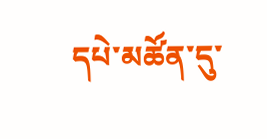དཔེ་མཚོན་དུ་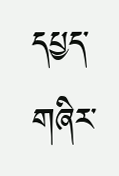དཔྱད་གཞིར་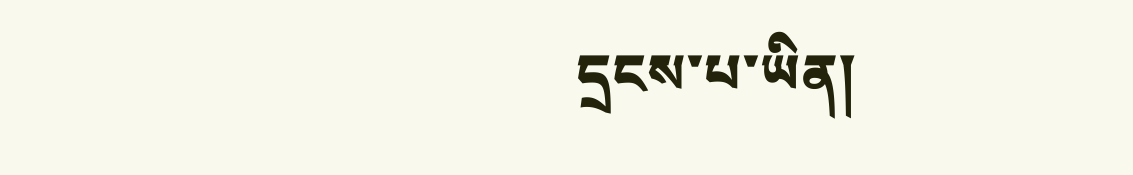དྲངས་པ་ཡིན།